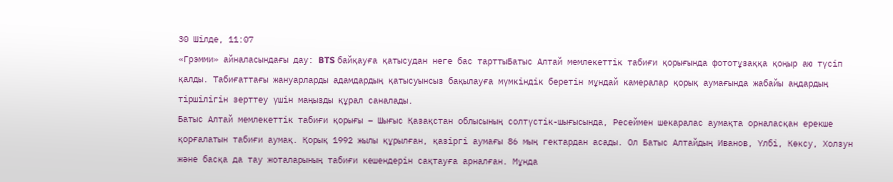30 Шілде, 11:07
«Грэмми» айналасындағы дау: BTS байқауға қатысудан неге бас тарттыБатыс Алтай мемлекеттік табиғи қорығында фототұзаққа қоңыр аю түсіп қалды. Табиғаттағы жануарларды адамдардың қатысуынсыз бақылауға мүмкіндік беретін мұндай камералар қорық аумағында жабайы аңдардың тіршілігін зерттеу үшін маңызды құрал саналады.
Батыс Алтай мемлекеттік табиғи қорығы – Шығыс Қазақстан облысының солтүстік-шығысында, Ресеймен шекаралас аумақта орналасқан ерекше қорғалатын табиғи аумақ. Қорық 1992 жылы құрылған, қазіргі аумағы 86 мың гектардан асады. Ол Батыс Алтайдың Иванов, Үлбі, Көксу, Холзун және басқа да тау жоталарының табиғи кешендерін сақтауға арналған. Мұнда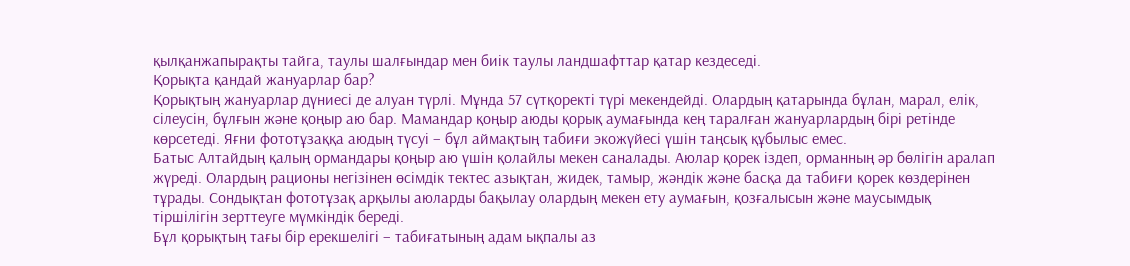қылқанжапырақты тайга, таулы шалғындар мен биік таулы ландшафттар қатар кездеседі.
Қорықта қандай жануарлар бар?
Қорықтың жануарлар дүниесі де алуан түрлі. Мұнда 57 сүтқоректі түрі мекендейді. Олардың қатарында бұлан, марал, елік, сілеусін, бұлғын және қоңыр аю бар. Мамандар қоңыр аюды қорық аумағында кең таралған жануарлардың бірі ретінде көрсетеді. Яғни фототұзаққа аюдың түсуі – бұл аймақтың табиғи экожүйесі үшін таңсық құбылыс емес.
Батыс Алтайдың қалың ормандары қоңыр аю үшін қолайлы мекен саналады. Аюлар қорек іздеп, орманның әр бөлігін аралап жүреді. Олардың рационы негізінен өсімдік тектес азықтан, жидек, тамыр, жәндік және басқа да табиғи қорек көздерінен тұрады. Сондықтан фототұзақ арқылы аюларды бақылау олардың мекен ету аумағын, қозғалысын және маусымдық тіршілігін зерттеуге мүмкіндік береді.
Бұл қорықтың тағы бір ерекшелігі – табиғатының адам ықпалы аз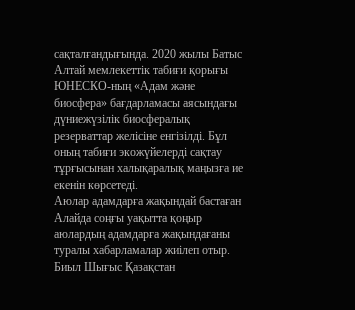сақталғандығында. 2020 жылы Батыс Алтай мемлекеттік табиғи қорығы ЮНЕСКО-ның «Адам және биосфера» бағдарламасы аясындағы дүниежүзілік биосфералық резерваттар желісіне енгізілді. Бұл оның табиғи экожүйелерді сақтау тұрғысынан халықаралық маңызға ие екенін көрсетеді.
Аюлар адамдарға жақындай бастаған
Алайда соңғы уақытта қоңыр аюлардың адамдарға жақындағаны туралы хабарламалар жиілеп отыр. Биыл Шығыс Қазақстан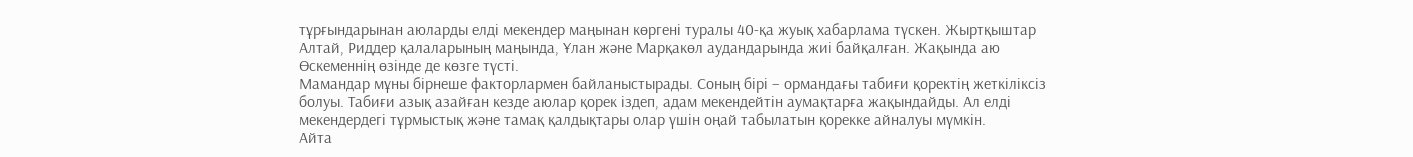тұрғындарынан аюларды елді мекендер маңынан көргені туралы 40-қа жуық хабарлама түскен. Жыртқыштар Алтай, Риддер қалаларының маңында, Ұлан және Марқакөл аудандарында жиі байқалған. Жақында аю Өскеменнің өзінде де көзге түсті.
Мамандар мұны бірнеше факторлармен байланыстырады. Соның бірі – ормандағы табиғи қоректің жеткіліксіз болуы. Табиғи азық азайған кезде аюлар қорек іздеп, адам мекендейтін аумақтарға жақындайды. Ал елді мекендердегі тұрмыстық және тамақ қалдықтары олар үшін оңай табылатын қорекке айналуы мүмкін.
Айта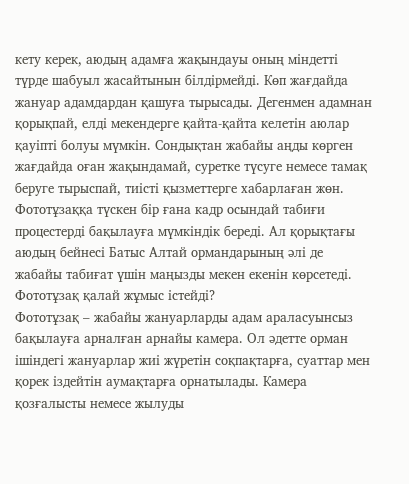кету керек, аюдың адамға жақындауы оның міндетті түрде шабуыл жасайтынын білдірмейді. Көп жағдайда жануар адамдардан қашуға тырысады. Дегенмен адамнан қорықпай, елді мекендерге қайта-қайта келетін аюлар қауіпті болуы мүмкін. Сондықтан жабайы аңды көрген жағдайда оған жақындамай, суретке түсуге немесе тамақ беруге тырыспай, тиісті қызметтерге хабарлаған жөн.
Фототұзаққа түскен бір ғана кадр осындай табиғи процестерді бақылауға мүмкіндік береді. Ал қорықтағы аюдың бейнесі Батыс Алтай ормандарының әлі де жабайы табиғат үшін маңызды мекен екенін көрсетеді.
Фототұзақ қалай жұмыс істейді?
Фототұзақ – жабайы жануарларды адам араласуынсыз бақылауға арналған арнайы камера. Ол әдетте орман ішіндегі жануарлар жиі жүретін соқпақтарға, суаттар мен қорек іздейтін аумақтарға орнатылады. Камера қозғалысты немесе жылуды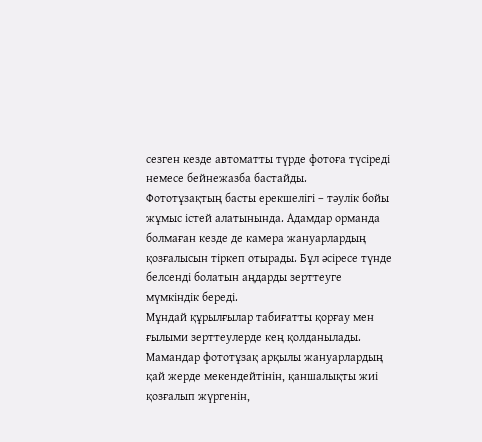сезген кезде автоматты түрде фотоға түсіреді немесе бейнежазба бастайды.
Фототұзақтың басты ерекшелігі – тәулік бойы жұмыс істей алатынында. Адамдар орманда болмаған кезде де камера жануарлардың қозғалысын тіркеп отырады. Бұл әсіресе түнде белсенді болатын аңдарды зерттеуге мүмкіндік береді.
Мұндай құрылғылар табиғатты қорғау мен ғылыми зерттеулерде кең қолданылады. Мамандар фототұзақ арқылы жануарлардың қай жерде мекендейтінін, қаншалықты жиі қозғалып жүргенін,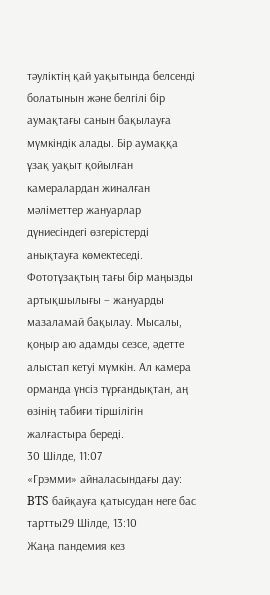тәуліктің қай уақытында белсенді болатынын және белгілі бір аумақтағы санын бақылауға мүмкіндік алады. Бір аумаққа ұзақ уақыт қойылған камералардан жиналған мәліметтер жануарлар дүниесіндегі өзгерістерді анықтауға көмектеседі.
Фототұзақтың тағы бір маңызды артықшылығы – жануарды мазаламай бақылау. Мысалы, қоңыр аю адамды сезсе, әдетте алыстап кетуі мүмкін. Ал камера орманда үнсіз тұрғандықтан, аң өзінің табиғи тіршілігін жалғастыра береді.
30 Шілде, 11:07
«Грэмми» айналасындағы дау: BTS байқауға қатысудан неге бас тартты29 Шілде, 13:10
Жаңа пандемия кез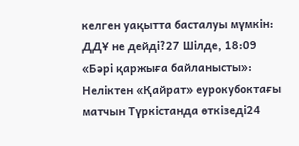келген уақытта басталуы мүмкін: ДДҰ не дейді?27 Шілде, 18:09
«Бәрі қаржыға байланысты»: Неліктен «Қайрат» еурокубоктағы матчын Түркістанда өткізеді24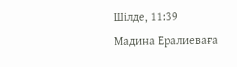Шілде, 11:39
Мадина Ералиеваға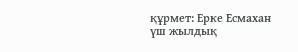құрмет: Ерке Есмахан үш жылдық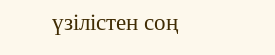үзілістен соң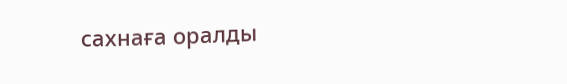сахнаға оралды